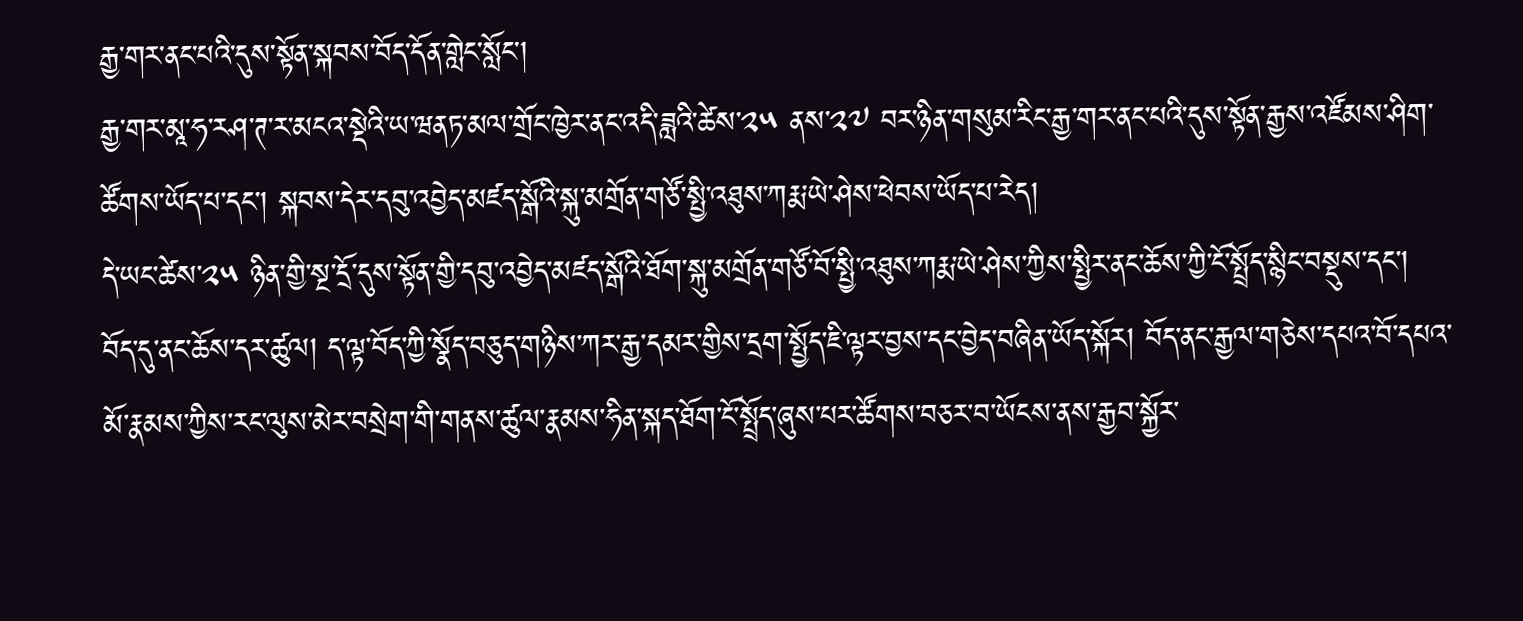རྒྱ་གར་ནང་པའི་དུས་སྟོན་སྐབས་བོད་དོན་གླེང་སློང་།
རྒྱ་གར་མཱ་ཧ་རཤ་ཊ་ར་མངའ་སྡེའི་ཡ་ཝནཏ་མལ་གྲོང་ཁྱེར་ནང་འདི་ཟླའི་ཚེས་༢༥ ནས་༢༧ བར་ཉིན་གསུམ་རིང་རྒྱ་གར་ནང་པའི་དུས་སྟོན་རྒྱས་འཛོམས་ཤིག་ཚོགས་ཡོད་པ་དང་། སྐབས་དེར་དབུ་འབྱེད་མཛད་སྒོའི་སྐུ་མགྲོན་གཙོ་སྤྱི་འཐུས་ཀརྨ་ཡེ་ཤེས་ཕེབས་ཡོད་པ་རེད།
དེ་ཡང་ཚེས་༢༥ ཉིན་གྱི་སྔ་དྲོ་དུས་སྟོན་གྱི་དབུ་འབྱེད་མཛད་སྒོའི་ཐོག་སྐུ་མགྲོན་གཙོ་བོ་སྤྱི་འཐུས་ཀརྨ་ཡེ་ཤེས་ཀྱིས་སྤྱིར་ནང་ཆོས་ཀྱི་ངོ་སྤྲོད་སྙིང་བསྡུས་དང་། བོད་དུ་ནང་ཆོས་དར་ཚུལ། ད་ལྟ་བོད་ཀྱི་སྣོད་བཅུད་གཉིས་ཀར་རྒྱ་དམར་གྱིས་དྲག་སྤྱོད་ཇི་ལྟར་བྱས་དང་བྱེད་བཞིན་ཡོད་སྐོར། བོད་ནང་རྒྱལ་གཅེས་དཔའ་བོ་དཔའ་མོ་རྣམས་ཀྱིས་རང་ལུས་མེར་བསྲེག་གི་གནས་ཚུལ་རྣམས་ཧིན་སྐད་ཐོག་ངོ་སྤྲོད་ཞུས་པར་ཚོགས་བཅར་བ་ཡོངས་ནས་རྒྱབ་སྐྱོར་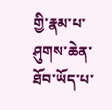གྱི་རྣམ་པ་ཤུགས་ཆེན་ཐོབ་ཡོད་པ་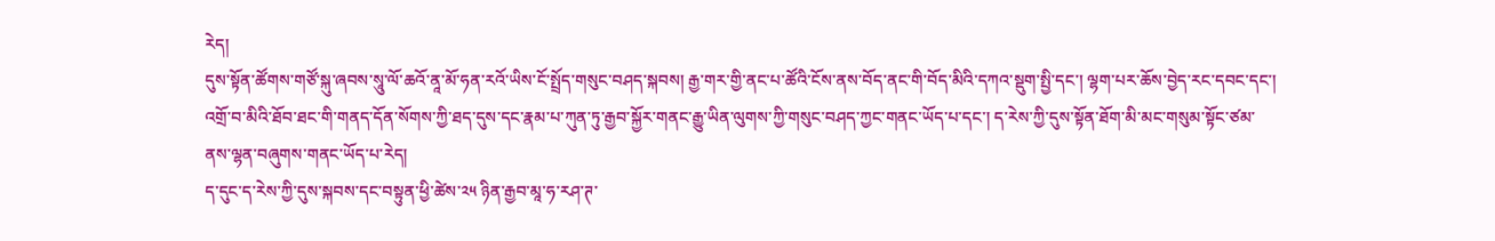རེད།
དུས་སྟོན་ཚོགས་གཙོ་སྐུ་ཞབས་སཱུ་ལོ་ཆའོ་ནཱ་མོ་ཧན་རའོ་ཡིས་ངོ་སྤྲོད་གསུང་བཤད་སྐབས། རྒྱ་གར་གྱི་ནང་པ་ཚོའི་ངོས་ནས་བོད་ནང་གི་བོད་མིའི་དཀའ་སྡུག་སྤྱི་དང་། ལྷག་པར་ཆོས་བྱེད་རང་དབང་དང་། འགྲོ་བ་མིའི་ཐོབ་ཐང་གི་གནད་དོན་སོགས་ཀྱི་ཐད་དུས་དང་རྣམ་པ་ཀུན་ཏུ་རྒྱབ་སྐྱོར་གནང་རྒྱུ་ཡིན་ལུགས་ཀྱི་གསུང་བཤད་ཀྱང་གནང་ཡོད་པ་དང་། ད་རེས་ཀྱི་དུས་སྟོན་ཐོག་མི་མང་གསུམ་སྟོང་ཙམ་ནས་ལྷན་བཞུགས་གནང་ཡོད་པ་རེད།
ད་དུང་ད་རེས་ཀྱི་དུས་སྐབས་དང་བསྟུན་ཕྱི་ཚེས་༢༥ ཉིན་རྒྱབ་མཱ་ཧ་རཤ་ཊ་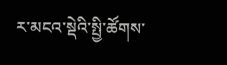ར་མངའ་སྡེའི་སྤྱི་ཚོགས་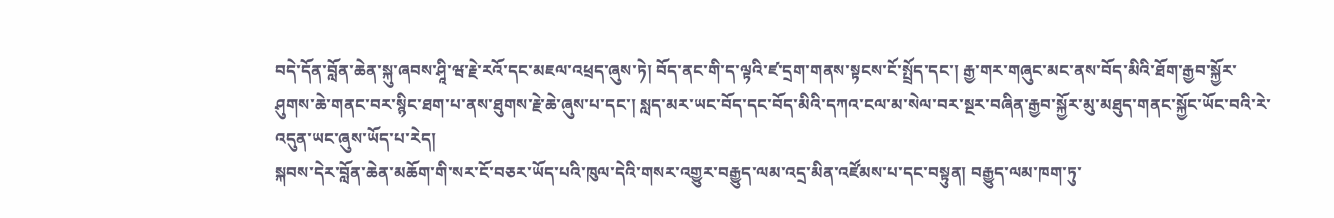བདེ་དོན་བློན་ཆེན་སྐུ་ཞབས་ཤཱི་ཝ་རྗེ་རའོ་དང་མཇལ་འཕྲད་ཞུས་ཏེ། བོད་ནང་གི་ད་ལྟའི་ཛ་དྲག་གནས་སྟངས་ངོ་སྤྲོད་དང་། རྒྱ་གར་གཞུང་མང་ནས་བོད་མིའི་ཐོག་རྒྱབ་སྐྱོར་ཤུགས་ཆེ་གནང་བར་སྙིང་ཐག་པ་ནས་ཐུགས་རྗེ་ཆེ་ཞུས་པ་དང་། སླད་མར་ཡང་བོད་དང་བོད་མིའི་དཀའ་ངལ་མ་སེལ་བར་སྔར་བཞིན་རྒྱབ་སྐྱོར་མུ་མཐུད་གནང་སྐྱོང་ཡོང་བའི་རེ་འདུན་ཡང་ཞུས་ཡོད་པ་རེད།
སྐབས་དེར་བློན་ཆེན་མཆོག་གི་སར་ངོ་བཅར་ཡོད་པའི་ཁུལ་དེའི་གསར་འགྱུར་བརྒྱུད་ལམ་འདྲ་མིན་འཛོམས་པ་དང་བསྟུན། བརྒྱུད་ལམ་ཁག་ཏུ་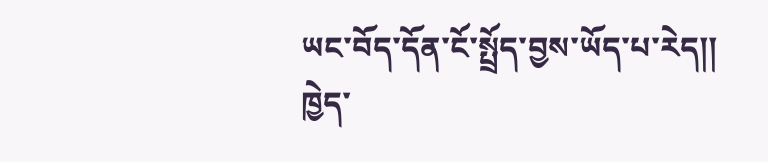ཡང་བོད་དོན་ངོ་སྤྲོད་བྱས་ཡོད་པ་རེད།།
ཁྱེད་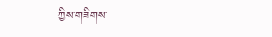ཀྱིས་གཟིགས་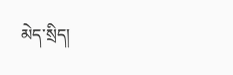མེད་སྲིད།